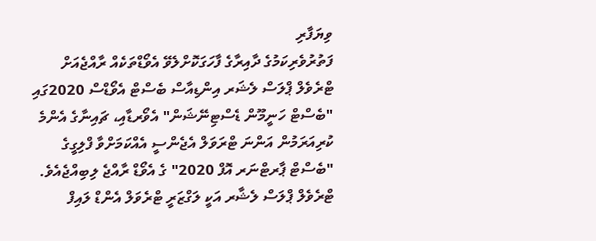ވިޔަފާރި
ފަތުރުވެރިކަމުގެ ދާއިރާގެ ފާހަގަކޮށްލެވޭ އެވޯޑްތަކެއް ރާއްޖެއަށް
ޓްރެވެލް ޕްލަސް ލެޝަރ އިންޑިއާސް ބެސްޓް އެވޯޑްސް 2020ގައި "ބެސްޓް ހަނީމޫން ޑެސްޓިނޭޝަން" އެވޯރޑާއި، ޗައިނާގެ އެންމެ ކުރިއަރަމުން އަންނަ ޓްރަވަލް އެޖެންސީ އެއްކަމަށްވާ ފްލިގީގެ "ބެސްޓް ޕާރޓްނަރ އޮފް 2020" ގެ އެވޯޑް ރާއްޖެ ލިބިއްޖެއެވެ.
ޓްރެވެލް ޕްލަސް ލެޝާރ އަކީ ލަގްޒަރީ ޓްރެވަލް އެންޑް ލައިފް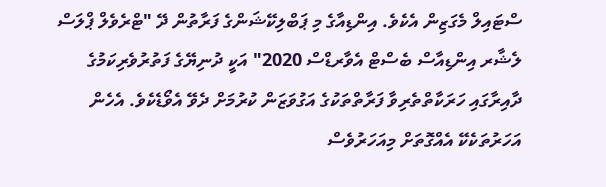ސްޓައިލް މެގަޒިން އެކެވެ. އިންޑިއާގެ މި ޕަބްލިކޭޝަންގެ ފަރާތުން ދޭ "ޓްރެވެލް ޕްލަސް ލެޝާރ އިންޑިއާސް ބެސްޓް އެވާރޑްސް 2020" އަކީ ދުނިޔޭގެ ފަތުރުވެރިކަމުގެ ދާއިރާގައި ހަރަކާތްތެރިވާ ފަރާތްތަކުގެ އަގުވަޒަން ކުރުމަށް ދެވޭ އެވޯޑެކެވެ. އެހެން އަހަރުތަކެކޭ އެއްގޮތަށް މިއަހަރުވެސް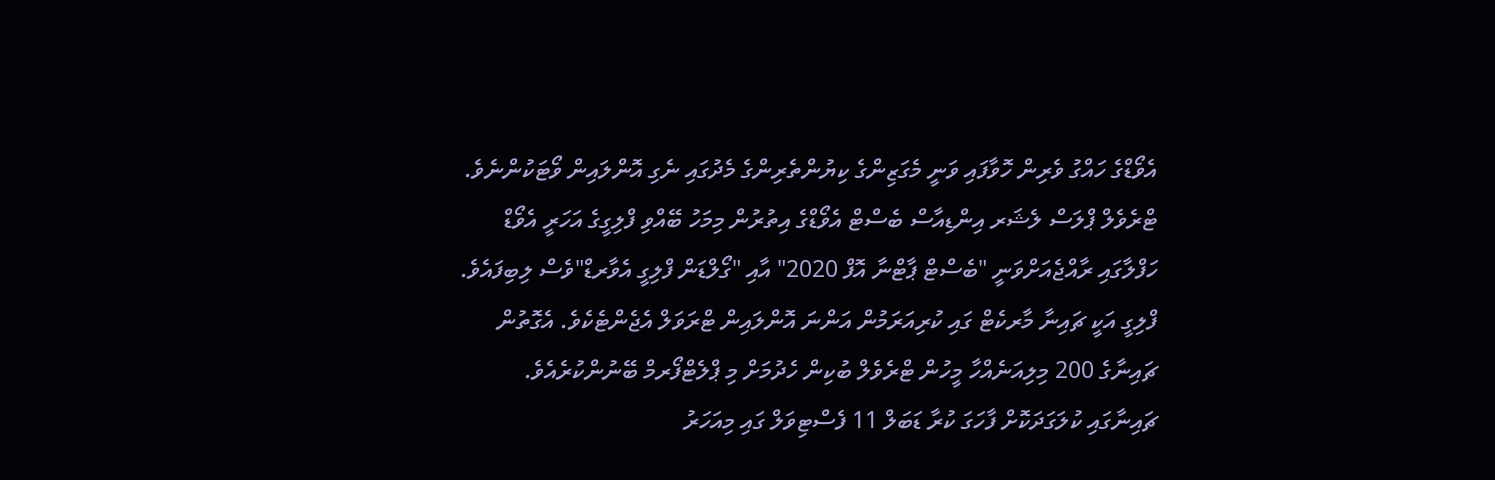އެވޯޑްގެ ހައްގު ވެރިން ހޮވާފައި ވަނީ މެގަޒިންގެ ކިޔުންތެރިންގެ މެދުގައި ނެގި އޮންލައިން ވޯޓަކުންނެވެ.
ޓްރެވެލް ޕްލަސް ލެޝަރ އިންޑިއާސް ބެސްޓް އެވޯޑްގެ އިތުރުން މިމަހު ބޭއްވި ފްލިގީގެ އަހަރީ އެވޯޑް ހަފްލާގައި ރާއްޖެއަށްވަނީ "ބެސްޓް ޕާޓްނާ އޮފް 2020" އާއި "ގޯލްޑަން ފްލިގީ އެވާރޑް"ވެސް ލިބިފައެވެ.
ފްލިގީ އަކީ ޗައިނާ މާރކެޓް ގައި ކުރިއަރަމުން އަންނަ އޮންލައިން ޓްރަވަލް އެޖެންޓެކެވެ. އެގޮތުން ޗައިނާގެ 200 މިލިއަނެއްހާ މީހުން ޓްރެވެލް ބުކިން ހެދުމަށް މި ޕްލެޓްފޯރމް ބޭނުންކުރެއެވެ. ޗައިނާގައި ކުލަގަދަކޮށް ފާހަގަ ކުރާ ޑަބަލް 11 ފެސްޓިވަލް ގައި މިއަހަރު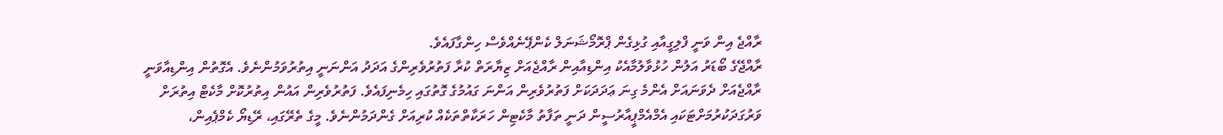ރާއްޖެ އިން ވަނީ ފްލިގީއާއި ގުޅިގެން ޕްރޮމޯޝަނަލް ކެންޕޭނެއްވެސް ހިންގާފައެވެ.
ރާއްޖޭގެ ބޯޑަރު އަލުން ހުޅުވާލުމާއެކު އިންޑިއާއިން ރާއްޖެއަށް ޒިޔާރަތް ކުރާ ފަތުރުވެރިންގެ އަދަދު އަންނަނީ އިތުރުވަމުންނެވެ. އެގޮތުން އިންޑިއާވަނީ ރާއްޖެއަށް ދެވަނައަށް އެންމެ ގިނަ ޢަދަދަކަށް ފަތުރުވެރިން އަންނަ ގައުމުގެ ގޮތުގައި ހިމެނިފައެވެ. ފަތުރުވެރިން އައުން އިތުރުކޮށް މާކެޓް އިތުރަށް ވަރުގަދަކުރުމަށްޓަކައި އެމްއެމްޕީއާރުސީން ދަނީ ތަފާތު މާކެޓިން ހަރަކާތްތަކެއް ކުރިއަށް ގެންދަމުންނެވެ. މީގެ ތެރޭގައި، ރޭޑިޔޯ ކެމްޕެއިން،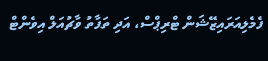ފެމެލިއަރައިޒޭޝަން ޓްރިޕްސް، އަދި ތަފާތު ވާޗުއަލް އިވެންޓް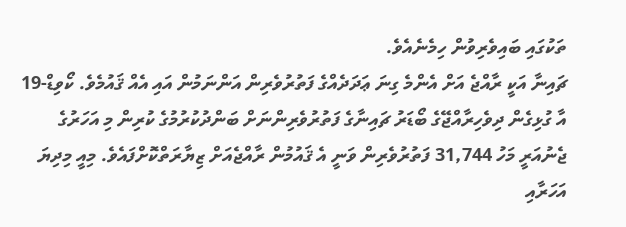ތަކުގައި ބައިވެރިވުން ހިމެނެއެވެ.
ޗައިނާ އަކީ ރާއްޖެ އަށް އެންމެ ގިނަ ޢަދަދެއްގެ ފަތުރުވެރިން އަންނަމުން އައި އެއް ޤައުމެވެ. ކޯވިޑް-19 އާ ގުޅިގެން ދިވެހިރާއްޖޭގެ ބޯޑަރު ޗައިނާގެ ފަތުރުވެރިންނަށް ބަންދުކުރުމުގެ ކުރިން މި އަހަރުގެ ޖެނުއަރީ މަހު 31,744 ފަތުރުވެރިން ވަނީ އެ ޤައުމުން ރާއްޖެއަށް ޒިޔާރަތްކޮށްފައެވެ. މިއީ މިދިޔަ އަހަރާއި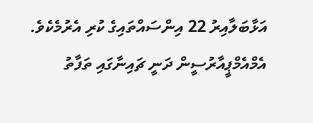އަޅާބަލާއިރު 22 އިންސައްތައިގެ ކުރި އެރުމެކެވެ. އެމްއެމްޕީއާރުސީން ދަނީ ޗައިނާގައި ތަފާތު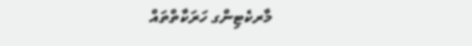މާރކެޓިންގ ހަރަކާތްތައް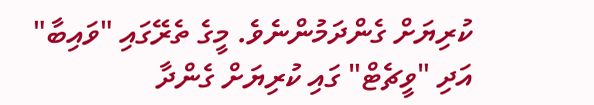ކުރިޔަށް ގެންދަމުންނެވެ. މީގެ ތެރޭގައި "ވައިބާ" އަދި "ވީޗެޓް" ގައި ކުރިޔަށް ގެންދާ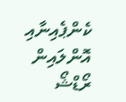ކެންޕެއިނާއި އޮންލައިން ރޯޑްޝޯ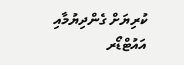ކުރިޔަށް ގެންދިޔުމާއި އައުޓްޑޯރ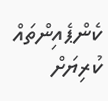ކެންޕެއިންތައް ކުރިޔަށް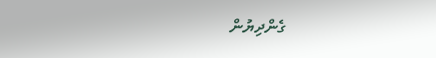ގެންދިޔުން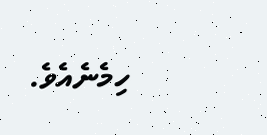ހިމެނެއެވެ.